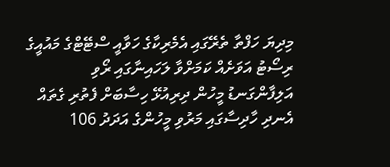މިދިޔަ ހަފްތާ ތެރޭގައި އެމެރިކާގެ ހަވާއީ ސްޓޭޓްގެ މައުއީގެ ރިސޯޓު އަވަށެއް ކަމަށްވާ ލަހައިނާގައި ރޯވި އަލިފާންގަނޑު މީހުން ދިރިއުޅޭ ހިސާބަށް ފެތުރި ގެތައް އެނދި ހާދިސާގައި މަރުވި މީހުންގެ އަދަދު 106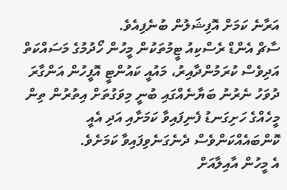އަރާނެ ކަމަށް އޮފިޝަލުން ބުނެފިއެވެ.
ސާޗް އެންޑް ރެސްކިއު ޓީމުތަކުން މީހުން ހޯދުމުގެ މަސައްކަތް އަދިވެސް ކުރަމުންދާއިރު، މައުއީ ކައުންޓީ އޮފީހުން އަންގާރަ ދުވަހު ނެރުނު ބަޔާނެއްގައި ބުނީ މިވަގުތަށް އިތުރުން ތިން މީހެއްގެ ހަށިގަނޑު ފެނިފައިވާ ކަމަށާއި އަދި އެއީ ކޮންބައެއްކަންވެސް ދެނެގަނެވިފައިވާ ކަމަށެވެ.
އެ މީހުން އާއިލާއަށް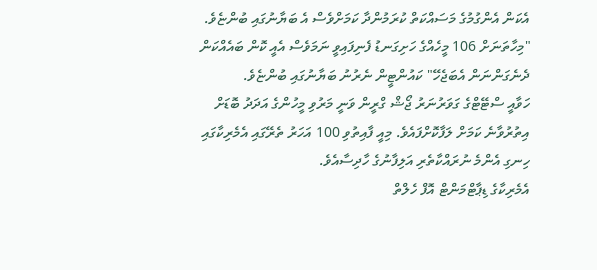އެކަން އެންގުމުގެ މަސައްކަތް ކުރަމުންދާ ކަމަށްވެސް އެ ބަޔާނުގައި ބުންޏެވެ. "މިހާތަނަށް 106 މީހެއްގެ ހަށިގަނޑު ފެނިފައިވީ ނަމަވެސް އެއީ ކޮން ބައެއްކަން ދެނެގަންނަން އެބަޖެހޭ" ކައުންޓީން ނެރުނު ބަޔާނުގައި ބުންޏެވެ.
ހަވާއީ ސްޓޭޓްގެ ގަވަރުނަރު ޖޯޝް ގްރީން ވަނީ މަރުވި މީހުންގެ އަދަދު ބޮޑަށް އިތުރުވާނެ ކަމަށް ލަފާކޮށްފައެވެ. މިއީ ފާއިތުވި 100 އަހަރު ތެރޭގައި އެމެރިކާގައި ހިނގި އެންމެ ނުރައްކާތެރި އަލިފާނުގެ ހާދިސާއެވެ.
އެމެރިކާގެ ޑިޕާޓްމަންޓް އޮފް ހެލްތް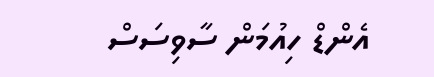އެންޑް ހިއުމަން ސާވިސަސް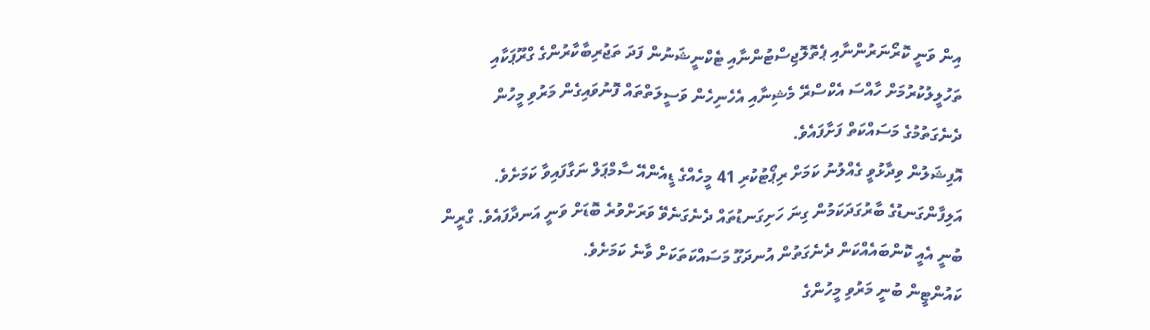އިން ވަނީ ކޮރޯނަރުންނާއި ޕެތޮލޮޖިސްޓުންނާއި ޓެކްނީޝަނުން ފަދަ ތަޖުރިބާކާރުންގެ ގްރޫޕަކާއި ތަހުލީލުކުރުމަށް ހާއްސަ އެކްސްރޭ މެޝިނާއި އެހެނިހެން ވަސީލަތްތައް ފޮނުވައިގެން މަރުވި މީހުން ދެނެގަތުމުގެ މަސައްކަތް ފަށާފައެވެ.
އޮފިޝަލުން ވިދާޅުވީ ގެއްލުނު ކަމަށް ރިޕޯޓުކުރި 41 މީހެއްގެ ޑީއެންއޭ ސާމްޕަލް ނަގާފައިވާ ކަމަށެވެ. އަލިފާންގަނޑުގެ ބާރުގަދަކަމުން ގިނަ ހަށިގަނޑުތައް ދެނެގަނެވޭ ވަރަށްވުރެ ބޮޑަށް ވަނީ އަނދާފައެވެ. ގްރީން ބުނީ އެއީ ކޮންބައެއްކަން ދެނެގަތުން އުނދަގޫ މަސައްކަތަކަށް ވާނެ ކަމަށެވެ.
ކައުންޓީން ބުނީ މަރުވި މީހުންގެ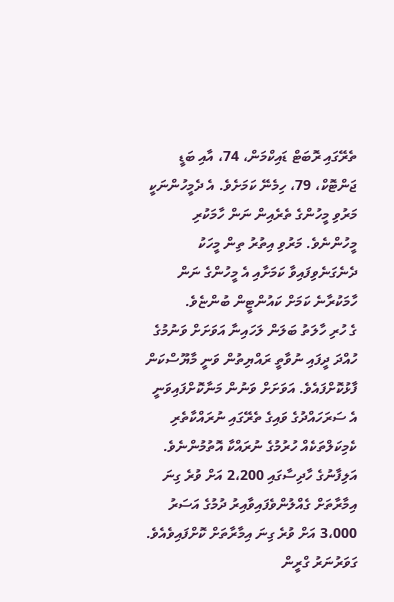ތެރޭގައި ރޮބަޓް ޑައިކްމަން، 74، އާއި ބަޑީ ޖަންޓޮކް، 79، ހިމެނޭ ކަމަށެވެ. އެ ދެމީހުންނަކީ މަރުވި މީހުންގެ ތެރެއިން ނަން ހާމަކުރި މީހުންނެވެ. މަރުވި އިތުރު ތިން މީހަކު ދެނެގަނެވިފައިވާ ކަމަށާއި އެ މީހުންގެ ނަން ހާމަކުރާނެ ކަމަށް ކައުންޓީން ބުންޏެވެ.
ގެ ހުރި ހާލަތު ބަލަން ލަހައިނާ އަވަށަށް ވަނުމުގެ ހުއްދަ ދީފައި ނުވާތީ ރައްޔިތުން ވަނީ މާޔޫސްކަން ފާޅުކޮށްފައެވެ. އަވަށަށް ވަނުން މަނާކޮށްފައިވަނީ އެ ސަރަހައްދުގެ ވައިގެ ތެރޭގައި ނުރައްކާތެރި ކެމިކަލްތަކެއް ހުރުމުގެ ނުރައްކާ އޮތުމުންނެވެ.
އަލިފާނުގެ ހާދިސާގައި 2،200 އަށް ވުރެ ގިނަ އިމާރާތަށް ގެއްލުންވެފައިވާއިރު ދުމުގެ އަސަރު 3،000 އަށް ވުރެ ގިނަ އިމާރާތަށް ކޮށްފައިވެއެވެ.
ގަވަރުނަރު ގްރީން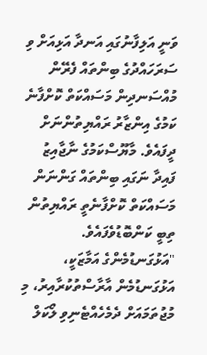ވަނީ އަލިފާނުގައި އަނދާ އަޅިއަށް ވި ސަރަހައްދުގެ ބިންތައް ފެރޭން މުއްސަނދިން މަސައްކަތް ކޮށްފާނެ ކަމުގެ އިންޒާރު ރައްޔިތުންނަށް ދީފައެވެ. މާޔޫސްކަމުގެ ނާޖާއިޒު ފައިދާ ނަގައި ބިންތައް ގަންނަން މަސައްކަތް ކޮށްފާނެތީ ރައްޔިތުން ތިބީ ކަންބޮޑުވެފައެވެ.
"އަޅުގަނޑުމެންގެ އަމާޒަކީ، އަޅުގަނޑުމެން އާރާސްތުކުރާއިރު، މި މުޖުތަމައަށް ދެމެހެއްޓެނިވި ލޯކަލް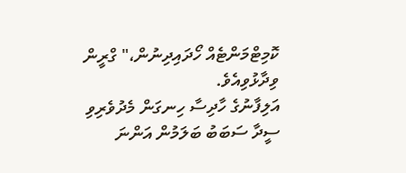ކޮމިޓްމަންޓެއް ހޯދައިދިނުން،" ގްރީން ވިދާޅުވިއެވެ.
އަލިފާނުގެ ހާދިސާ ހިނގަން މެދުވެރިވި ސީދާ ސަބަބު ބަލަމުން އަންނަ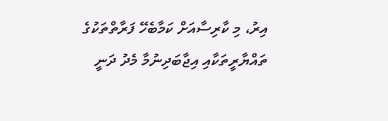އިރު، މި ކާރިސާއަށް ކަމާބެހޭ ފަރާތްތަކުގެ ތައްޔާރީތަކާއި އިޖާބަދިނުމާ މެދު ދަނީ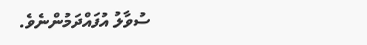ސުވާލު އުފައްދަމުންނެވެ.